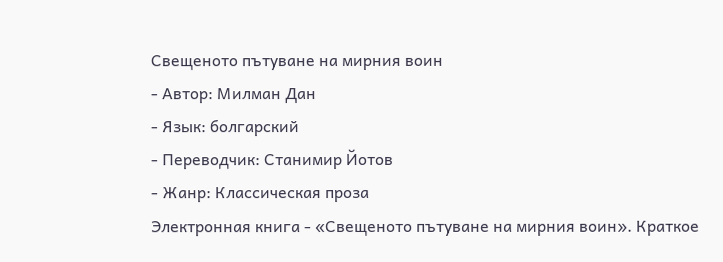Свещеното пътуване на мирния воин
- Автор: Милман Дан
- Язык: болгарский
- Переводчик: Станимир Йотов
- Жанр: Классическая проза
Электронная книга - «Свещеното пътуване на мирния воин». Краткое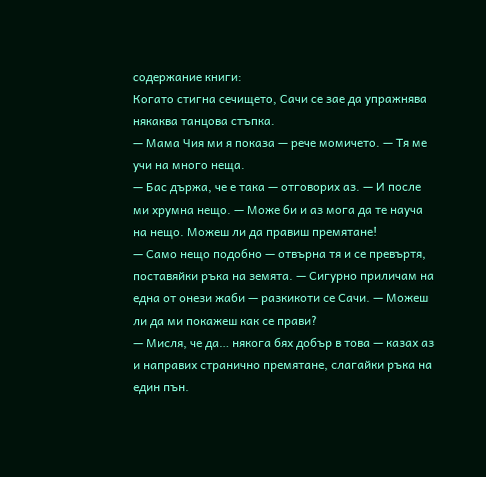содержание книги:
Когато стигна сечището, Сачи се зае да упражнява някаква танцова стъпка.
— Мама Чия ми я показа — рече момичето. — Тя ме учи на много неща.
— Бас държа, че е така — отговорих аз. — И после ми хрумна нещо. — Може би и аз мога да те науча на нещо. Можеш ли да правиш премятане!
— Само нещо подобно — отвърна тя и се превъртя, поставяйки ръка на земята. — Сигурно приличам на една от онези жаби — разкикоти се Сачи. — Можеш ли да ми покажеш как се прави?
— Мисля, че да… някога бях добър в това — казах аз и направих странично премятане, слагайки ръка на един пън.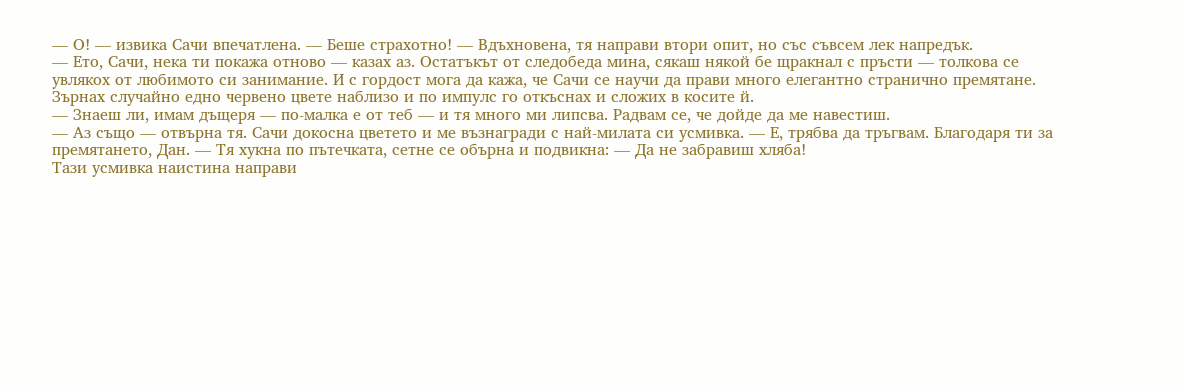— О! — извика Сачи впечатлена. — Беше страхотно! — Вдъхновена, тя направи втори опит, но със съвсем лек напредък.
— Ето, Сачи, нека ти покажа отново — казах аз. Остатъкът от следобеда мина, сякаш някой бе щракнал с пръсти — толкова се увлякох от любимото си занимание. И с гордост мога да кажа, че Сачи се научи да прави много елегантно странично премятане.
Зърнах случайно едно червено цвете наблизо и по импулс го откъснах и сложих в косите й.
— Знаеш ли, имам дъщеря — по-малка е от теб — и тя много ми липсва. Радвам се, че дойде да ме навестиш.
— Аз също — отвърна тя. Сачи докосна цветето и ме възнагради с най-милата си усмивка. — Е, трябва да тръгвам. Благодаря ти за премятането, Дан. — Тя хукна по пътечката, сетне се обърна и подвикна: — Да не забравиш хляба!
Тази усмивка наистина направи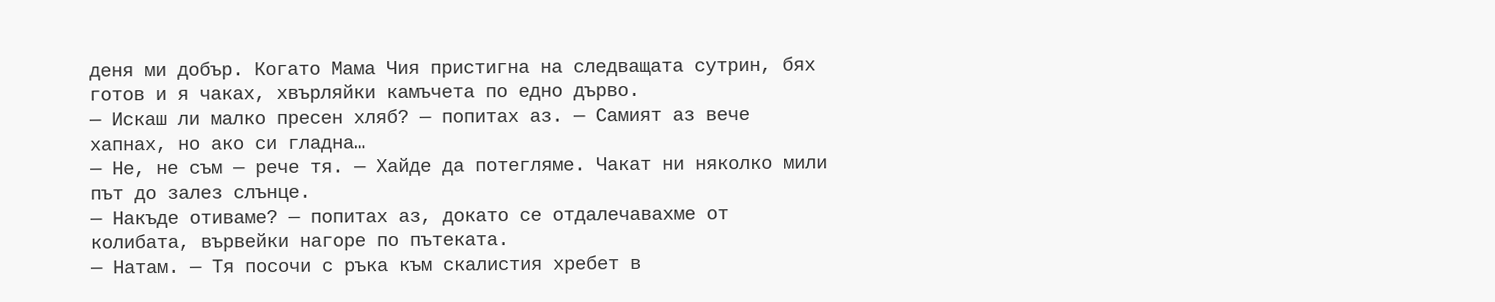деня ми добър. Когато Мама Чия пристигна на следващата сутрин, бях готов и я чаках, хвърляйки камъчета по едно дърво.
— Искаш ли малко пресен хляб? — попитах аз. — Самият аз вече хапнах, но ако си гладна…
— Не, не съм — рече тя. — Хайде да потегляме. Чакат ни няколко мили път до залез слънце.
— Накъде отиваме? — попитах аз, докато се отдалечавахме от колибата, вървейки нагоре по пътеката.
— Натам. — Тя посочи с ръка към скалистия хребет в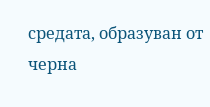средата, образуван от черна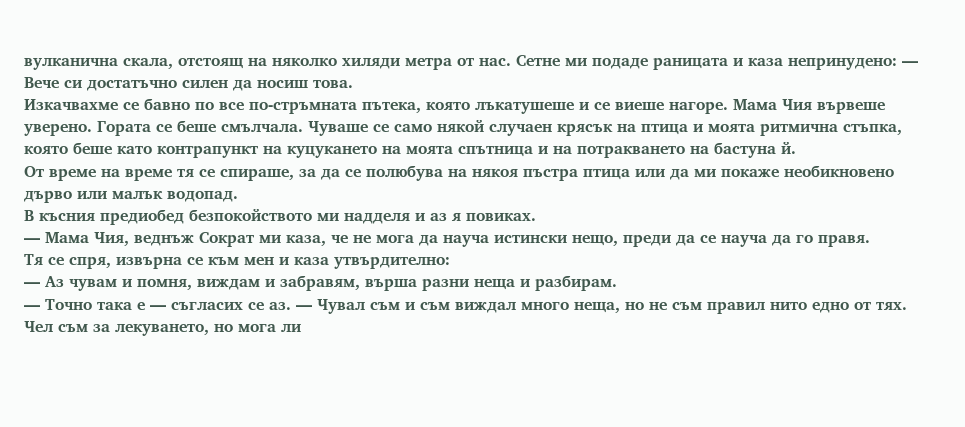вулканична скала, отстоящ на няколко хиляди метра от нас. Сетне ми подаде раницата и каза непринудено: — Вече си достатъчно силен да носиш това.
Изкачвахме се бавно по все по-стръмната пътека, която лъкатушеше и се виеше нагоре. Мама Чия вървеше уверено. Гората се беше смълчала. Чуваше се само някой случаен крясък на птица и моята ритмична стъпка, която беше като контрапункт на куцукането на моята спътница и на потракването на бастуна й.
От време на време тя се спираше, за да се полюбува на някоя пъстра птица или да ми покаже необикновено дърво или малък водопад.
В късния предиобед безпокойството ми надделя и аз я повиках.
— Мама Чия, веднъж Сократ ми каза, че не мога да науча истински нещо, преди да се науча да го правя.
Тя се спря, извърна се към мен и каза утвърдително:
— Аз чувам и помня, виждам и забравям, върша разни неща и разбирам.
— Точно така е — съгласих се аз. — Чувал съм и съм виждал много неща, но не съм правил нито едно от тях. Чел съм за лекуването, но мога ли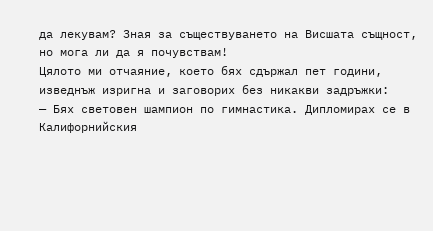да лекувам? Зная за съществуването на Висшата същност, но мога ли да я почувствам!
Цялото ми отчаяние, което бях сдържал пет години, изведнъж изригна и заговорих без никакви задръжки:
— Бях световен шампион по гимнастика. Дипломирах се в Калифорнийския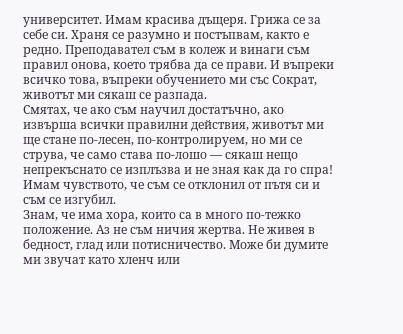университет. Имам красива дъщеря. Грижа се за себе си. Храня се разумно и постъпвам, както е редно. Преподавател съм в колеж и винаги съм правил онова, което трябва да се прави. И въпреки всичко това, въпреки обучението ми със Сократ, животът ми сякаш се разпада.
Смятах, че ако съм научил достатъчно, ако извърша всички правилни действия, животът ми ще стане по-лесен, по-контролируем, но ми се струва, че само става по-лошо — сякаш нещо непрекъснато се изплъзва и не зная как да го спра! Имам чувството, че съм се отклонил от пътя си и съм се изгубил.
Знам, че има хора, които са в много по-тежко положение. Аз не съм ничия жертва. Не живея в бедност, глад или потисничество. Може би думите ми звучат като хленч или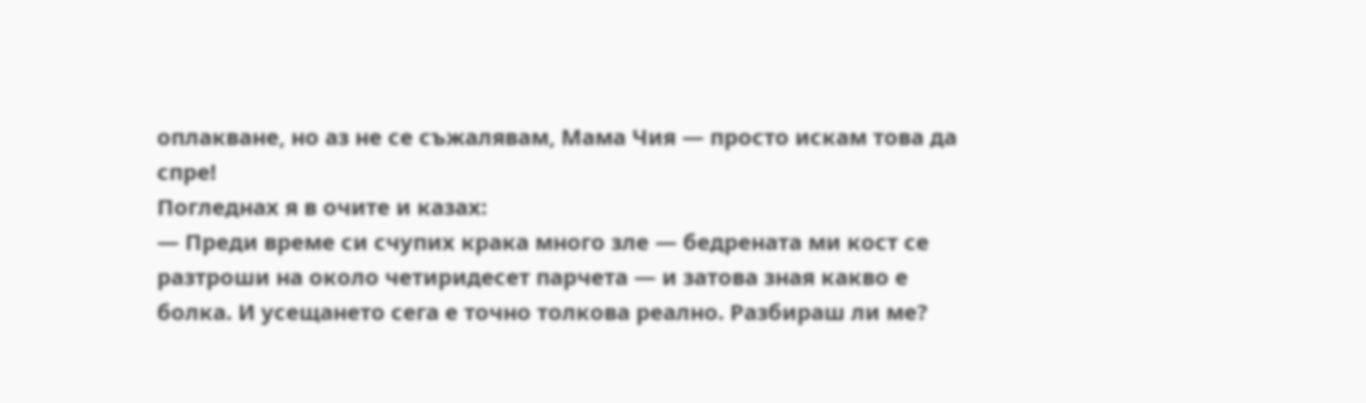оплакване, но аз не се съжалявам, Мама Чия — просто искам това да спре!
Погледнах я в очите и казах:
— Преди време си счупих крака много зле — бедрената ми кост се разтроши на около четиридесет парчета — и затова зная какво е болка. И усещането сега е точно толкова реално. Разбираш ли ме?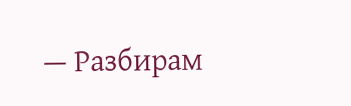— Разбирам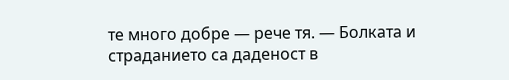те много добре — рече тя. — Болката и страданието са даденост в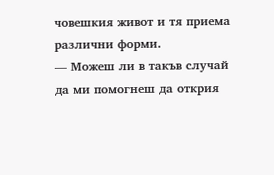човешкия живот и тя приема различни форми.
— Можеш ли в такъв случай да ми помогнеш да открия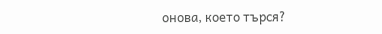онова, което търся?